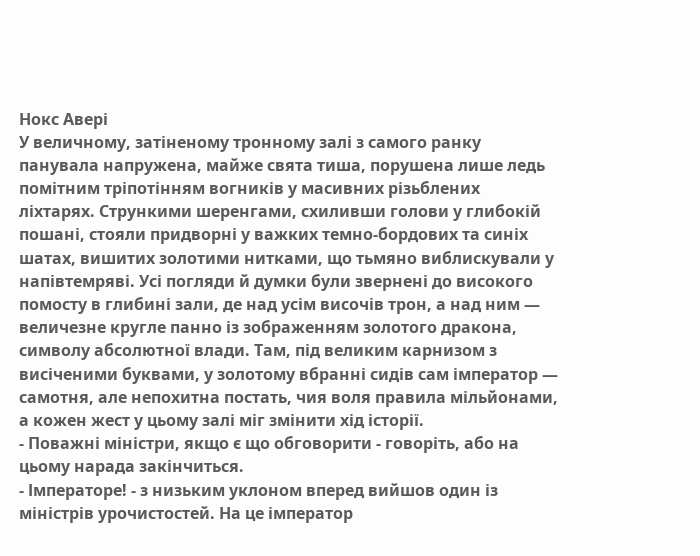Нокс Авері
У величному, затіненому тронному залі з самого ранку панувала напружена, майже свята тиша, порушена лише ледь помітним тріпотінням вогників у масивних різьблених ліхтарях. Стрункими шеренгами, схиливши голови у глибокій пошані, стояли придворні у важких темно-бордових та синіх шатах, вишитих золотими нитками, що тьмяно виблискували у напівтемряві. Усі погляди й думки були звернені до високого помосту в глибині зали, де над усім височів трон, а над ним — величезне кругле панно із зображенням золотого дракона, символу абсолютної влади. Там, під великим карнизом з висіченими буквами, у золотому вбранні сидів сам імператор — самотня, але непохитна постать, чия воля правила мільйонами, а кожен жест у цьому залі міг змінити хід історії.
- Поважні міністри, якщо є що обговорити - говоріть, або на цьому нарада закінчиться.
- Імператоре! - з низьким уклоном вперед вийшов один із міністрів урочистостей. На це імператор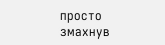просто змахнув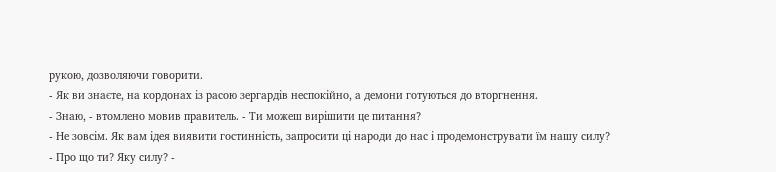рукою, дозволяючи говорити.
- Як ви знаєте, на кордонах із расою зергардів неспокійно, а демони готуються до вторгнення.
- Знаю, - втомлено мовив правитель. - Ти можеш вирішити це питання?
- Не зовсім. Як вам ідея виявити гостинність, запросити ці народи до нас і продемонструвати їм нашу силу?
- Про що ти? Яку силу? -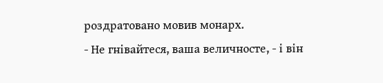роздратовано мовив монарх.
- Не гнівайтеся, ваша величносте, - і він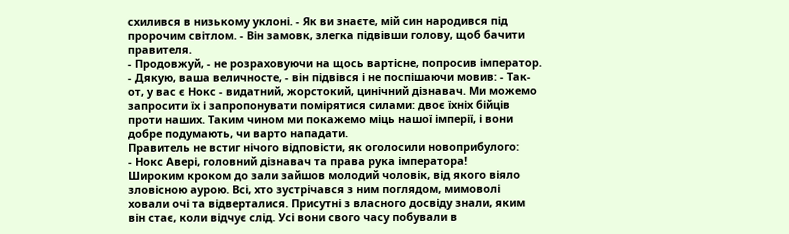схилився в низькому уклоні. - Як ви знаєте, мій син народився під пророчим світлом. - Він замовк, злегка підвівши голову, щоб бачити правителя.
- Продовжуй, - не розраховуючи на щось вартісне, попросив імператор.
- Дякую, ваша величносте, - він підвівся і не поспішаючи мовив: - Так-от, у вас є Нокс - видатний, жорстокий, цинічний дізнавач. Ми можемо запросити їх і запропонувати помірятися силами: двоє їхніх бійців проти наших. Таким чином ми покажемо міць нашої імперії, і вони добре подумають, чи варто нападати.
Правитель не встиг нічого відповісти, як оголосили новоприбулого:
- Нокс Авері, головний дізнавач та права рука імператора!
Широким кроком до зали зайшов молодий чоловік, від якого віяло зловісною аурою. Всі, хто зустрічався з ним поглядом, мимоволі ховали очі та відверталися. Присутні з власного досвіду знали, яким він стає, коли відчує слід. Усі вони свого часу побували в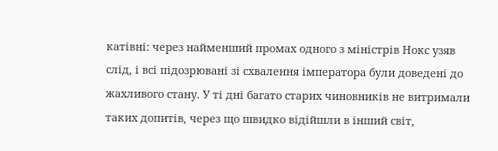катівні: через найменший промах одного з міністрів Нокс узяв слід, і всі підозрювані зі схвалення імператора були доведені до жахливого стану. У ті дні багато старих чиновників не витримали таких допитів, через що швидко відійшли в інший світ,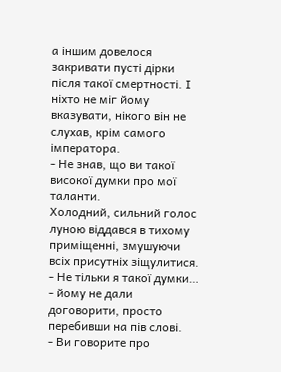а іншим довелося закривати пусті дірки після такої смертності. І ніхто не міг йому вказувати, нікого він не слухав, крім самого імператора.
- Не знав, що ви такої високої думки про мої таланти.
Холодний, сильний голос луною віддався в тихому приміщенні, змушуючи всіх присутніх зіщулитися.
- Не тільки я такої думки… - йому не дали договорити, просто перебивши на пів слові.
- Ви говорите про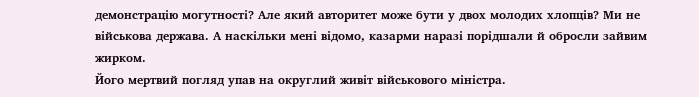демонстрацію могутності? Але який авторитет може бути у двох молодих хлопців? Ми не військова держава. А наскільки мені відомо, казарми наразі порідшали й обросли зайвим жирком.
Його мертвий погляд упав на округлий живіт військового міністра.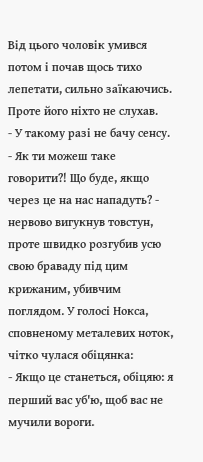Від цього чоловік умився потом і почав щось тихо лепетати, сильно заїкаючись. Проте його ніхто не слухав.
- У такому разі не бачу сенсу.
- Як ти можеш таке говорити?! Що буде, якщо через це на нас нападуть? - нервово вигукнув товстун, проте швидко розгубив усю свою браваду під цим крижаним, убивчим поглядом. У голосі Нокса, сповненому металевих ноток, чітко чулася обіцянка:
- Якщо це станеться, обіцяю: я перший вас уб'ю, щоб вас не мучили вороги.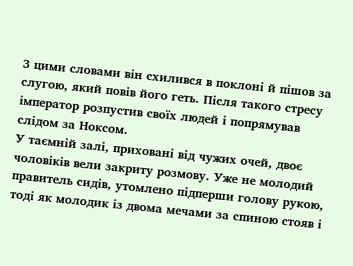З цими словами він схилився в поклоні й пішов за слугою, який повів його геть. Після такого стресу імператор розпустив своїх людей і попрямував слідом за Ноксом.
У таємній залі, приховані від чужих очей, двоє чоловіків вели закриту розмову. Уже не молодий правитель сидів, утомлено підперши голову рукою, тоді як молодик із двома мечами за спиною стояв і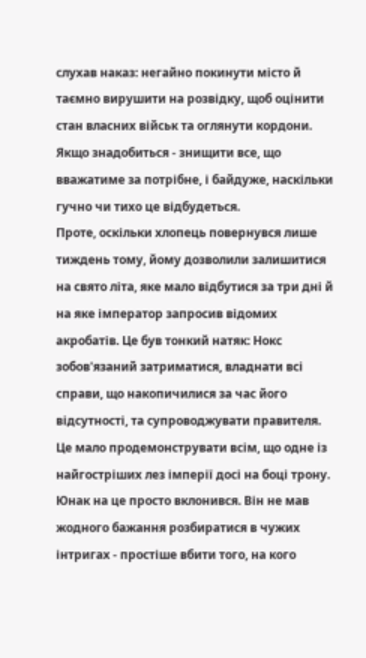слухав наказ: негайно покинути місто й таємно вирушити на розвідку, щоб оцінити стан власних військ та оглянути кордони. Якщо знадобиться - знищити все, що вважатиме за потрібне, і байдуже, наскільки гучно чи тихо це відбудеться.
Проте, оскільки хлопець повернувся лише тиждень тому, йому дозволили залишитися на свято літа, яке мало відбутися за три дні й на яке імператор запросив відомих акробатів. Це був тонкий натяк: Нокс зобов'язаний затриматися, владнати всі справи, що накопичилися за час його відсутності, та супроводжувати правителя. Це мало продемонструвати всім, що одне із найгостріших лез імперії досі на боці трону.
Юнак на це просто вклонився. Він не мав жодного бажання розбиратися в чужих інтригах - простіше вбити того, на кого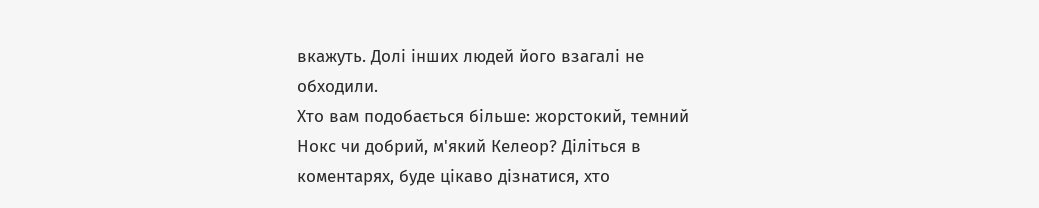вкажуть. Долі інших людей його взагалі не обходили.
Хто вам подобається більше: жорстокий, темний Нокс чи добрий, м'який Келеор? Діліться в коментарях, буде цікаво дізнатися, хто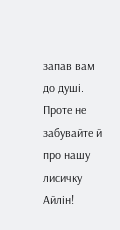запав вам до душі. Проте не забувайте й про нашу лисичку Айлін!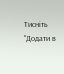Тисніть "Додати в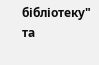бібліотеку" та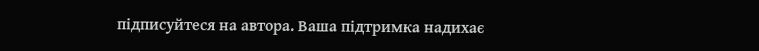підписуйтеся на автора. Ваша підтримка надихає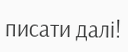писати далі!